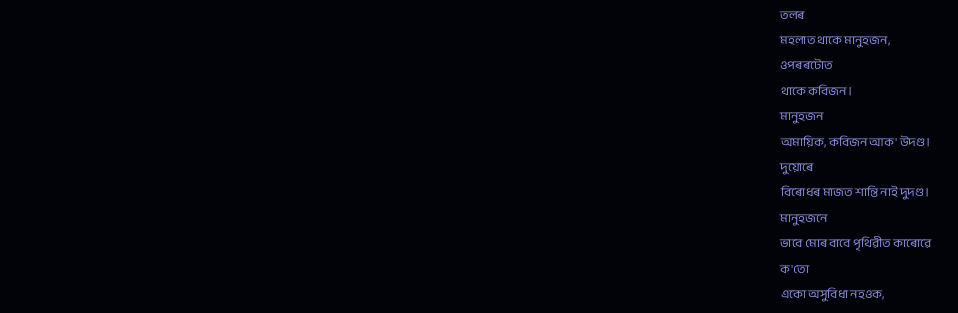তলৰ
মহলাত থাকে মানুহজন,
ওপৰৰটোত
থাকে কবিজন।
মানুহজন
অমায়িক, কবিজন আক' উদণ্ড।
দুয়োৰে
বিৰোধৰ মাজত শান্তি নাই দুদণ্ড।
মানুহজনে
ভাবে মোৰ বাবে পৃথিৱীত কাৰোৱে
ক'তো
একো অসুবিধা নহওক,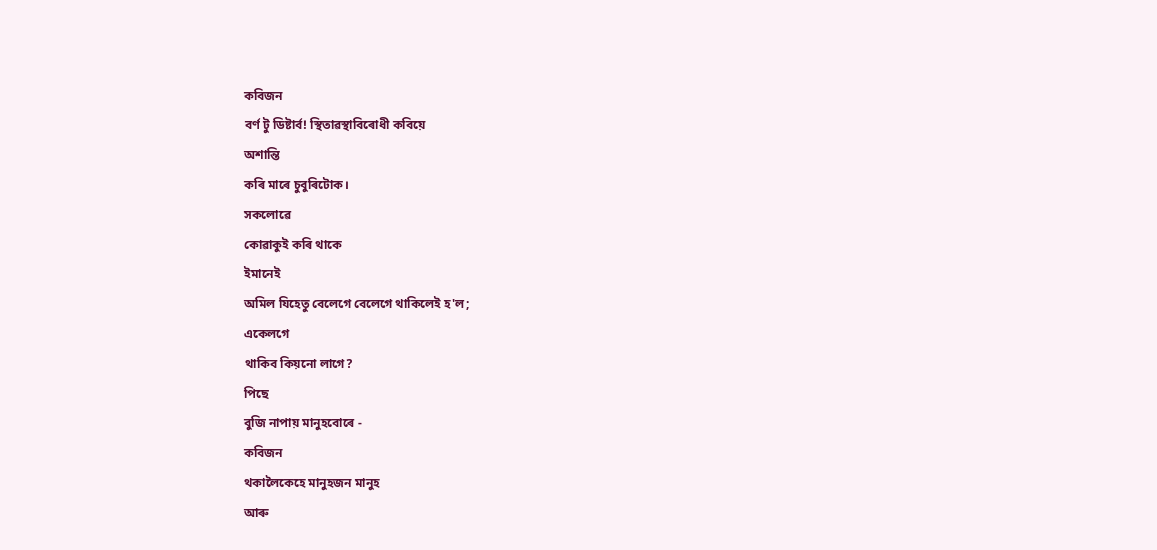কবিজন
বৰ্ণ টু ডিষ্টাৰ্ব! স্থিতাৱস্থাবিৰোধী কবিয়ে
অশান্তি
কৰি মাৰে চুবুৰিটোক।
সকলোৱে
কোৱাকুই কৰি থাকে
ইমানেই
অমিল যিহেতু বেলেগে বেলেগে থাকিলেই হ'ল;
একেলগে
থাকিব কিয়নো লাগে?
পিছে
বুজি নাপায় মানুহবোৰে -
কবিজন
থকালৈকেহে মানুহজন মানুহ
আৰু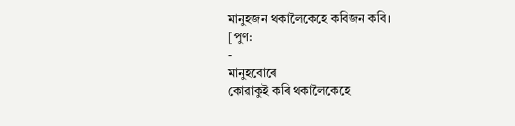মানুহজন থকালৈকেহে কবিজন কবি।
[পুণ:
-
মানুহবোৰে
কোৱাকুই কৰি থকালৈকেহে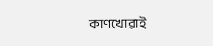কাণখোৱাই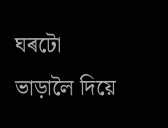ঘৰটো ভাড়ালৈ দিয়ে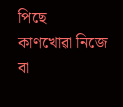পিছে
কাণখোৱা নিজে বা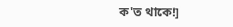ক'ত থাকে!]